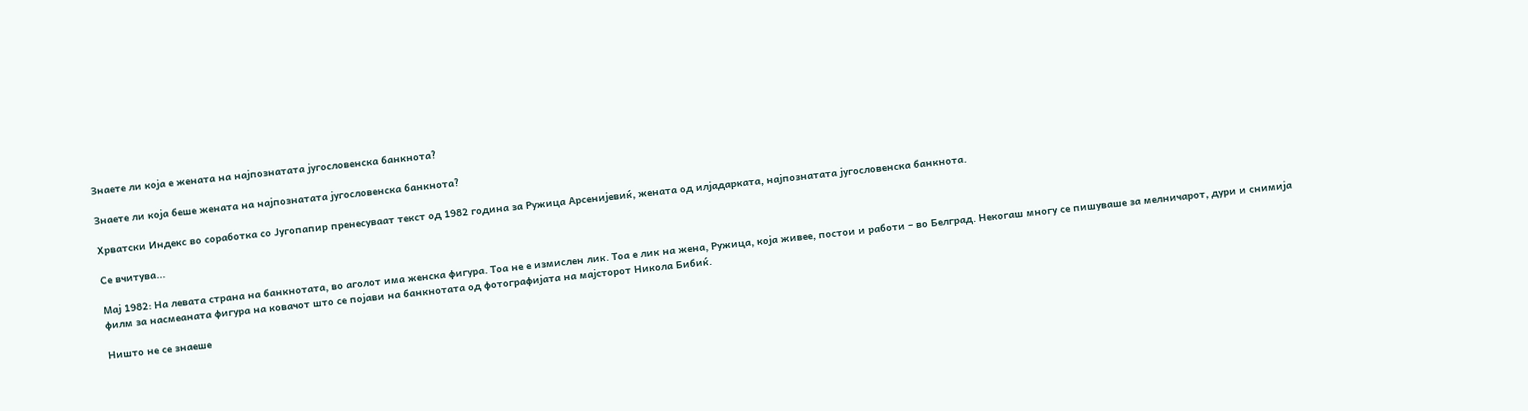Знаете ли која е жената на најпознатата југословенска банкнота?

Знаете ли која беше жената на најпознатата југословенска банкнота?

Хрватски Индекс во соработка со Југопапир пренесуваат текст од 1982 година за Ружица Арсенијевиќ, жената од илјадарката, најпознатата југословенска банкнота.

Се вчитува...

Мај 1982: На левата страна на банкнотата, во аголот има женска фигура. Тоа не е измислен лик. Тоа е лик на жена, Ружица, која живее, постои и работи – во Белград. Некогаш многу се пишуваше за мелничарот, дури и снимија филм за насмеаната фигура на ковачот што се појави на банкнотата од фотографијата на мајсторот Никола Бибиќ.

Ништо не се знаеше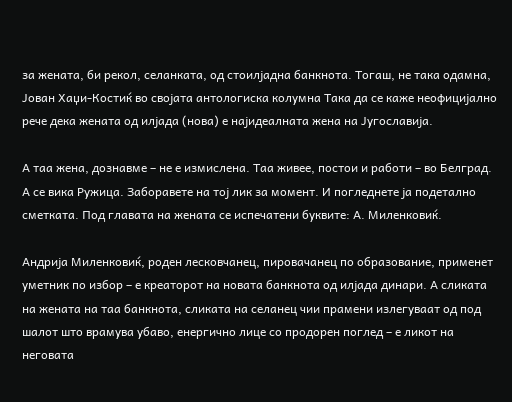за жената, би рекол, селанката, од стоилјадна банкнота. Тогаш, не така одамна, Јован Хаџи-Костиќ во својата антологиска колумна Така да се каже неофицијално рече дека жената од илјада (нова) е најидеалната жена на Југославија.

А таа жена, дознавме – не е измислена. Таа живее, постои и работи – во Белград. А се вика Ружица. Заборавете на тој лик за момент. И погледнете ја подетално сметката. Под главата на жената се испечатени буквите: А. Миленковиќ.

Андрија Миленковиќ, роден лесковчанец, пировачанец по образование, применет уметник по избор – е креаторот на новата банкнота од илјада динари. А сликата на жената на таа банкнота, сликата на селанец чии прамени излегуваат од под шалот што врамува убаво, енергично лице со продорен поглед – е ликот на неговата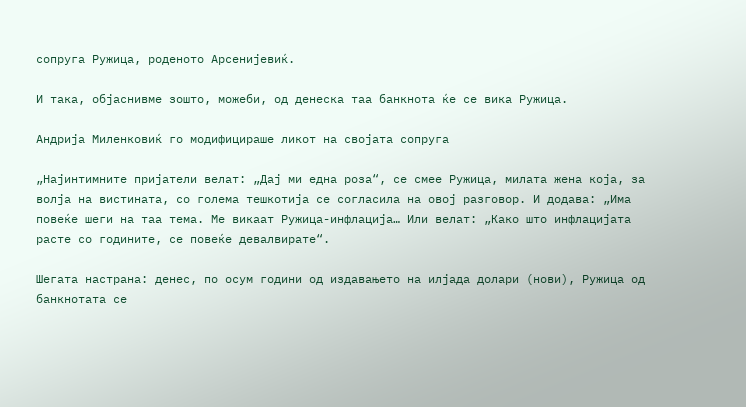сопруга Ружица, роденото Арсенијевиќ.

И така, објаснивме зошто, можеби, од денеска таа банкнота ќе се вика Ружица.

Андрија Миленковиќ го модифицираше ликот на својата сопруга

„Најинтимните пријатели велат: „Дај ми една роза“, се смее Ружица, милата жена која, за волја на вистината, со голема тешкотија се согласила на овој разговор. И додава: „Има повеќе шеги на таа тема. Ме викаат Ружица-инфлација… Или велат: „Како што инфлацијата расте со годините, се повеќе девалвирате“.

Шегата настрана: денес, по осум години од издавањето на илјада долари (нови), Ружица од банкнотата се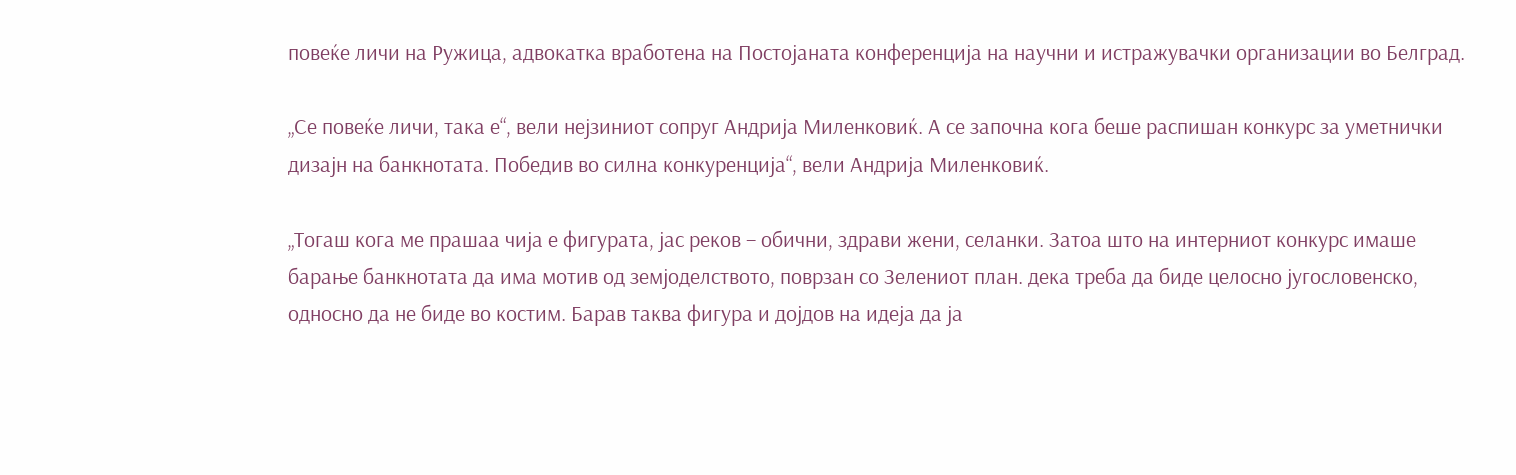повеќе личи на Ружица, адвокатка вработена на Постојаната конференција на научни и истражувачки организации во Белград.

„Се повеќе личи, така е“, вели нејзиниот сопруг Андрија Миленковиќ. А се започна кога беше распишан конкурс за уметнички дизајн на банкнотата. Победив во силна конкуренција“, вели Андрија Миленковиќ.

„Тогаш кога ме прашаа чија е фигурата, јас реков – обични, здрави жени, селанки. Затоа што на интерниот конкурс имаше барање банкнотата да има мотив од земјоделството, поврзан со Зелениот план. дека треба да биде целосно југословенско, односно да не биде во костим. Барав таква фигура и дојдов на идеја да ја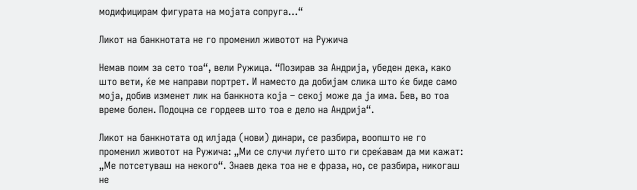модифицирам фигурата на мојата сопруга…“

Ликот на банкнотата не го променил животот на Ружича

Немав поим за сето тоа“, вели Ружица. “Позирав за Андрија, убеден дека, како што вети, ќе ме направи портрет. И наместо да добијам слика што ќе биде само моја, добив изменет лик на банкнота која – секој може да ја има. Бев, во тоа време болен. Подоцна се гордеев што тоа е дело на Андрија“.

Ликот на банкнотата од илјада (нови) динари, се разбира, воопшто не го променил животот на Ружича: „Ми се случи луѓето што ги среќавам да ми кажат: „Ме потсетуваш на некого“. Знаев дека тоа не е фраза, но, се разбира, никогаш не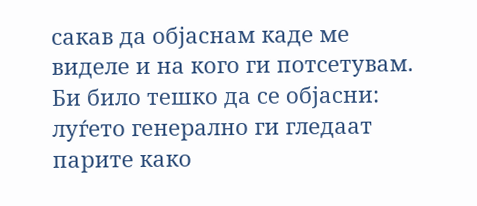сакав да објаснам каде ме виделе и на кого ги потсетувам. Би било тешко да се објасни: луѓето генерално ги гледаат парите како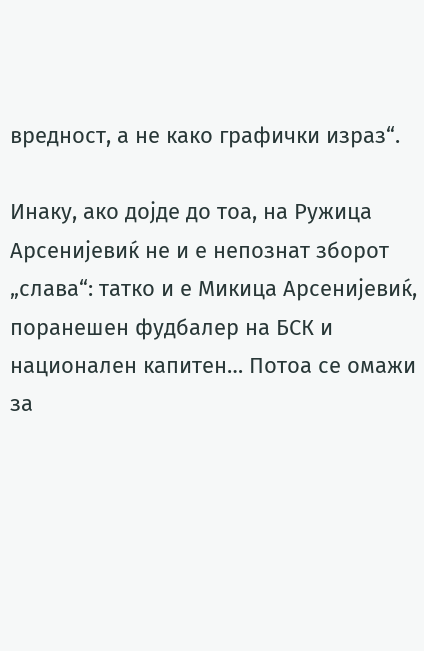вредност, а не како графички израз“.

Инаку, ако дојде до тоа, на Ружица Арсенијевиќ не и е непознат зборот „слава“: татко и е Микица Арсенијевиќ, поранешен фудбалер на БСК и национален капитен… Потоа се омажи за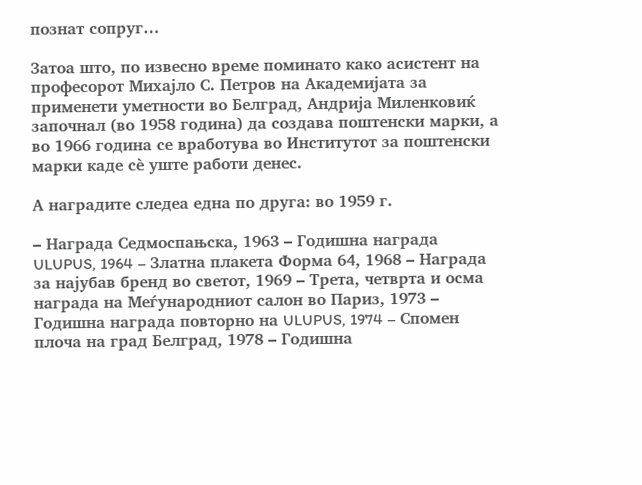познат сопруг…

Затоа што, по извесно време поминато како асистент на професорот Михајло С. Петров на Академијата за применети уметности во Белград, Андрија Миленковиќ започнал (во 1958 година) да создава поштенски марки, а во 1966 година се вработува во Институтот за поштенски марки каде сè уште работи денес.

А наградите следеа една по друга: во 1959 г.

– Награда Седмоспањска, 1963 – Годишна награда ULUPUS, 1964 – Златна плакета Форма 64, 1968 – Награда за најубав бренд во светот, 1969 – Трета, четврта и осма награда на Меѓународниот салон во Париз, 1973 – Годишна награда повторно на ULUPUS, 1974 – Спомен плоча на град Белград, 1978 – Годишна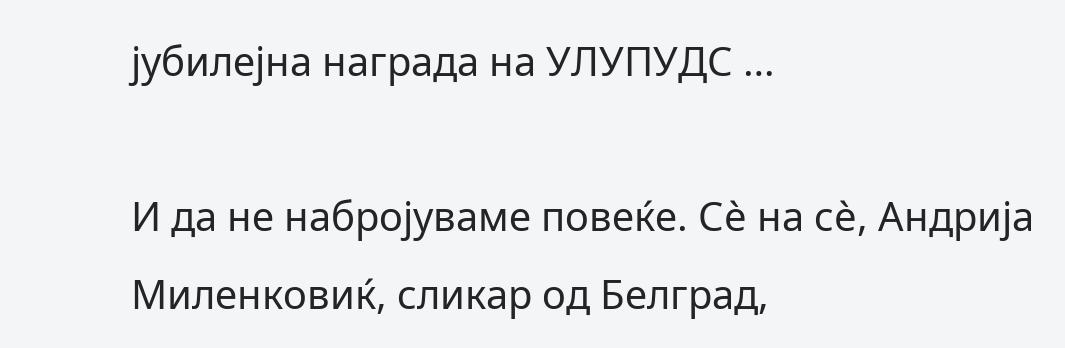јубилејна награда на УЛУПУДС …

И да не набројуваме повеќе. Сè на сè, Андрија Миленковиќ, сликар од Белград,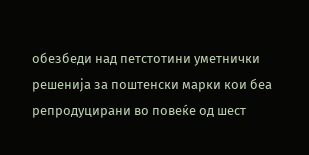обезбеди над петстотини уметнички решенија за поштенски марки кои беа репродуцирани во повеќе од шест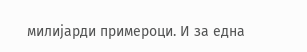милијарди примероци. И за една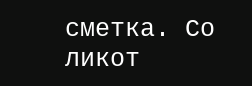сметка. Со ликот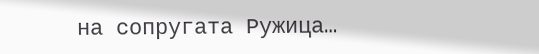на сопругата Ружица…